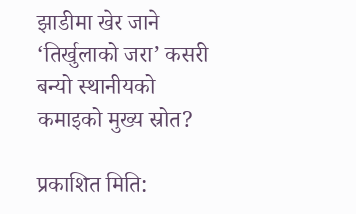झाडीमा खेर जाने ‘तिर्खुलाको जरा’ कसरी बन्यो स्थानीयको कमाइको मुख्य स्रोत?

प्रकाशित मिति: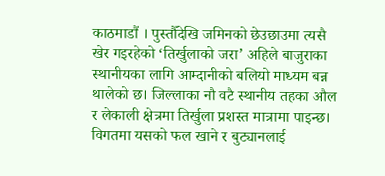काठमाडौं । पुस्तौँदेखि जमिनको छेउछाउमा त्यसै खेर गइरहेको ‘तिर्खुलाको जरा’ अहिले बाजुराका स्थानीयका लागि आम्दानीको बलियो माध्यम बन्न थालेको छ। जिल्लाका नौ वटै स्थानीय तहका औल र लेकाली क्षेत्रमा तिर्खुला प्रशस्त मात्रामा पाइन्छ। विगतमा यसको फल खाने र बुट्यानलाई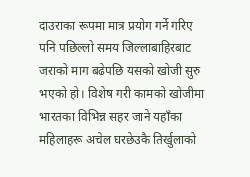दाउराका रूपमा मात्र प्रयोग गर्ने गरिए पनि पछिल्लो समय जिल्लाबाहिरबाट जराको माग बढेपछि यसको खोजी सुरु भएको हो। विशेष गरी कामको खोजीमा भारतका विभिन्न सहर जाने यहाँका महिलाहरू अचेल घरछेउकै तिर्खुलाको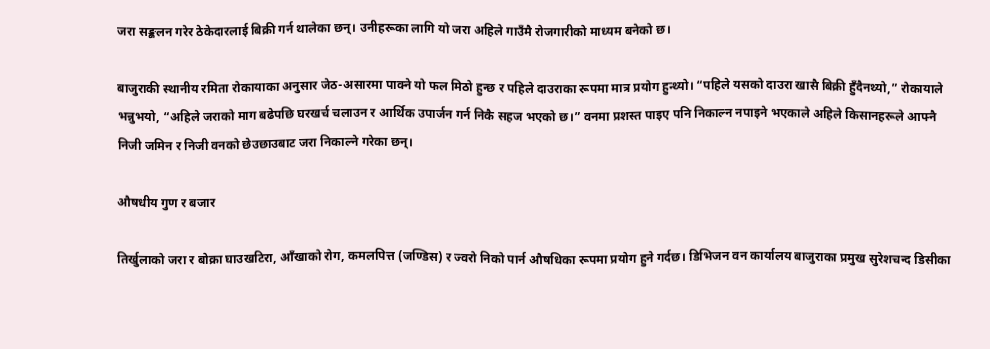जरा सङ्कलन गरेर ठेकेदारलाई बिक्री गर्न थालेका छन्। उनीहरूका लागि यो जरा अहिले गाउँमै रोजगारीको माध्यम बनेको छ।

बाजुराकी स्थानीय रमिता रोकायाका अनुसार जेठ-असारमा पाक्ने यो फल मिठो हुन्छ र पहिले दाउराका रूपमा मात्र प्रयोग हुन्थ्यो। “पहिले यसको दाउरा खासै बिक्री हुँदैनथ्यो,” रोकायाले भन्नुभयो, “अहिले जराको माग बढेपछि घरखर्च चलाउन र आर्थिक उपार्जन गर्न निकै सहज भएको छ।” वनमा प्रशस्त पाइए पनि निकाल्न नपाइने भएकाले अहिले किसानहरूले आफ्नै निजी जमिन र निजी वनको छेउछाउबाट जरा निकाल्ने गरेका छन्।

औषधीय गुण र बजार

तिर्खुलाको जरा र बोक्रा घाउखटिरा, आँखाको रोग, कमलपित्त (जण्डिस) र ज्वरो निको पार्न औषधिका रूपमा प्रयोग हुने गर्दछ। डिभिजन वन कार्यालय बाजुराका प्रमुख सुरेशचन्द डिसीका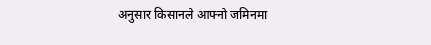अनुसार किसानले आफ्नो जमिनमा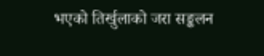भएको तिर्खुलाको जरा सङ्कलन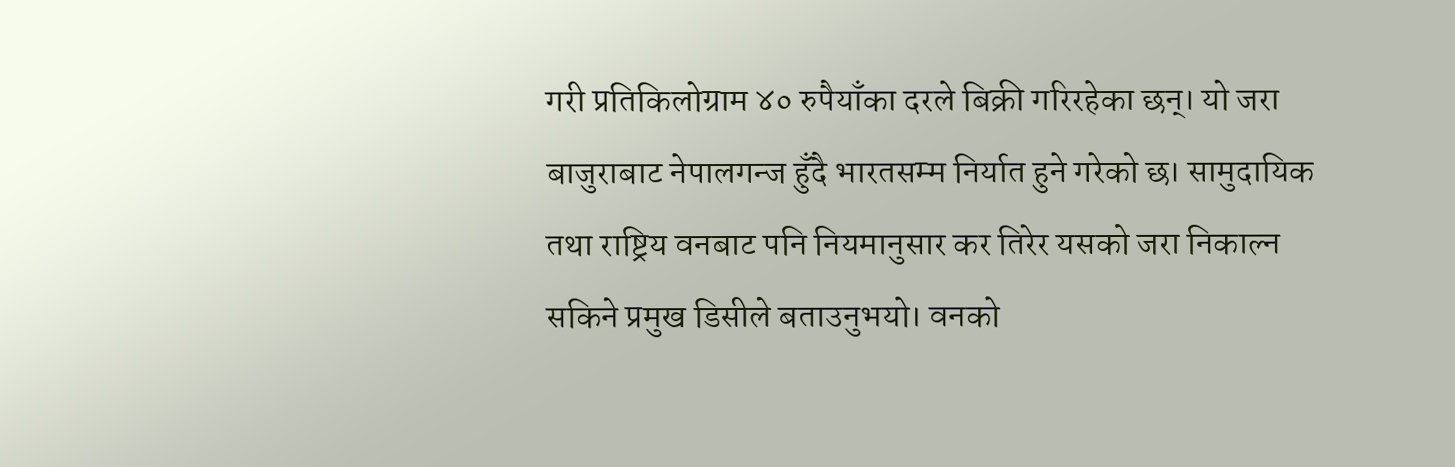गरी प्रतिकिलोग्राम ४० रुपैयाँका दरले बिक्री गरिरहेका छन्। यो जरा बाजुराबाट नेपालगन्ज हुँदै भारतसम्म निर्यात हुने गरेको छ। सामुदायिक तथा राष्ट्रिय वनबाट पनि नियमानुसार कर तिरेर यसको जरा निकाल्न सकिने प्रमुख डिसीले बताउनुभयो। वनको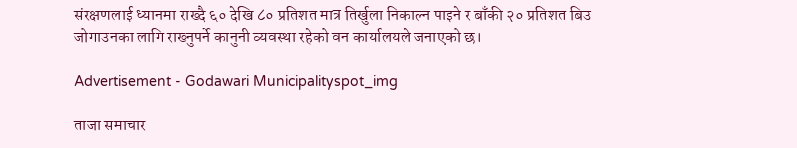संरक्षणलाई ध्यानमा राख्दै ६० देखि ८० प्रतिशत मात्र तिर्खुला निकाल्न पाइने र बाँकी २० प्रतिशत बिउ जोगाउनका लागि राख्नुपर्ने कानुनी व्यवस्था रहेको वन कार्यालयले जनाएको छ।

Advertisement - Godawari Municipalityspot_img

ताजा समाचार